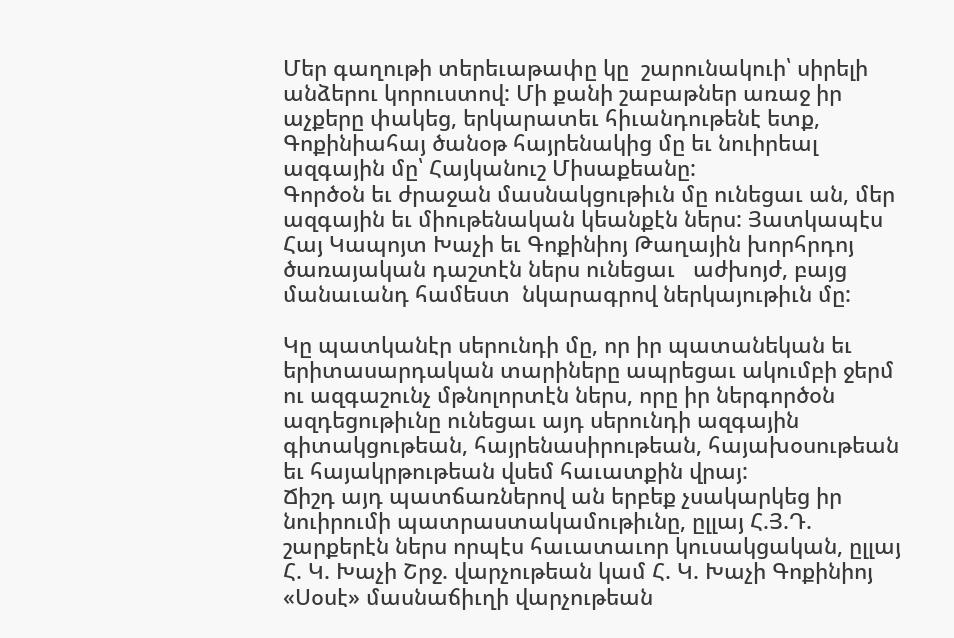Մեր գաղութի տերեւաթափը կը  շարունակուի՝ սիրելի անձերու կորուստով: Մի քանի շաբաթներ առաջ իր աչքերը փակեց, երկարատեւ հիւանդութենէ ետք, Գոքինիահայ ծանօթ հայրենակից մը եւ նուիրեալ ազգային մը՝ Հայկանուշ Միսաքեանը:
Գործօն եւ ժրաջան մասնակցութիւն մը ունեցաւ ան, մեր ազգային եւ միութենական կեանքէն ներս: Յատկապէս Հայ Կապոյտ Խաչի եւ Գոքինիոյ Թաղային խորհրդոյ ծառայական դաշտէն ներս ունեցաւ   աժխոյժ, բայց մանաւանդ համեստ  նկարագրով ներկայութիւն մը:

Կը պատկանէր սերունդի մը, որ իր պատանեկան եւ երիտասարդական տարիները ապրեցաւ ակումբի ջերմ  ու ազգաշունչ մթնոլորտէն ներս, որը իր ներգործօն ազդեցութիւնը ունեցաւ այդ սերունդի ազգային գիտակցութեան, հայրենասիրութեան, հայախօսութեան եւ հայակրթութեան վսեմ հաւատքին վրայ:
Ճիշդ այդ պատճառներով ան երբեք չսակարկեց իր նուիրումի պատրաստակամութիւնը, ըլլայ Հ.Յ.Դ. շարքերէն ներս որպէս հաւատաւոր կուսակցական, ըլլայ Հ. Կ. Խաչի Շրջ. վարչութեան կամ Հ. Կ. Խաչի Գոքինիոյ «Սօսէ» մասնաճիւղի վարչութեան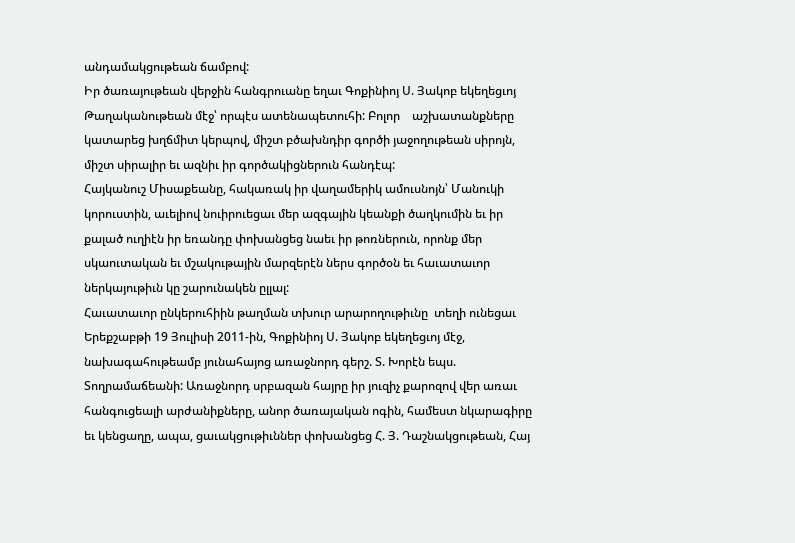անդամակցութեան ճամբով:
Իր ծառայութեան վերջին հանգրուանը եղաւ Գոքինիոյ Ս. Յակոբ եկեղեցւոյ Թաղականութեան մէջ՝ որպէս ատենապետուհի: Բոլոր    աշխատանքները կատարեց խղճմիտ կերպով, միշտ բծախնդիր գործի յաջողութեան սիրոյն, միշտ սիրալիր եւ ազնիւ իր գործակիցներուն հանդէպ:
Հայկանուշ Միսաքեանը, հակառակ իր վաղամերիկ ամուսնոյն՝ Մանուկի կորուստին, աւելիով նուիրուեցաւ մեր ազգային կեանքի ծաղկումին եւ իր քալած ուղիէն իր եռանդը փոխանցեց նաեւ իր թոռներուն, որոնք մեր սկաուտական եւ մշակութային մարզերէն ներս գործօն եւ հաւատաւոր ներկայութիւն կը շարունակեն ըլլալ:
Հաւատաւոր ընկերուհիին թաղման տխուր արարողութիւնը  տեղի ունեցաւ Երեքշաբթի 19 Յուլիսի 2011-ին, Գոքինիոյ Ս. Յակոբ եկեղեցւոյ մէջ, նախագահութեամբ յունահայոց առաջնորդ գերշ. Տ. Խորէն եպս. Տողրամաճեանի: Առաջնորդ սրբազան հայրը իր յուզիչ քարոզով վեր առաւ հանգուցեալի արժանիքները, անոր ծառայական ոգին, համեստ նկարագիրը եւ կենցաղը, ապա, ցաւակցութիւններ փոխանցեց Հ. Յ. Դաշնակցութեան, Հայ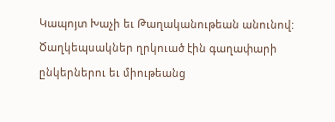Կապոյտ Խաչի եւ Թաղականութեան անունով:
Ծաղկեպսակներ ղրկուած էին գաղափարի ընկերներու եւ միութեանց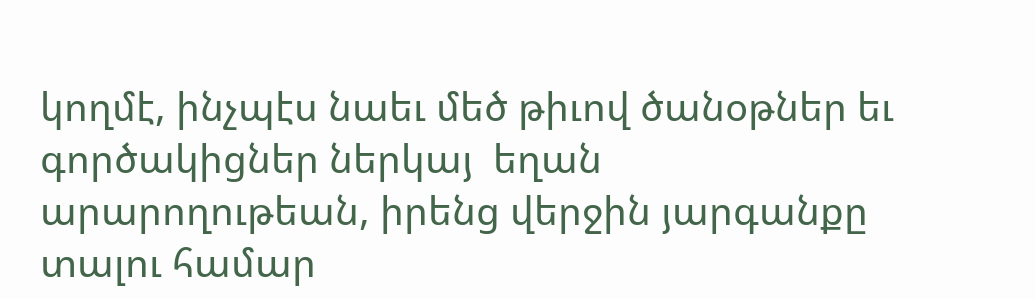կողմէ, ինչպէս նաեւ մեծ թիւով ծանօթներ եւ գործակիցներ ներկայ  եղան արարողութեան, իրենց վերջին յարգանքը տալու համար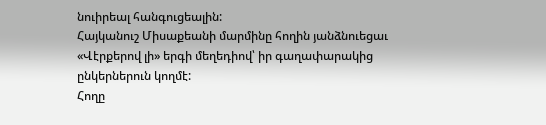նուիրեալ հանգուցեալին:
Հայկանուշ Միսաքեանի մարմինը հողին յանձնուեցաւ «Վէրքերով լի» երգի մեղեդիով՝ իր գաղափարակից ընկերներուն կողմէ:
Հողը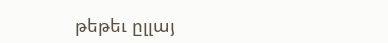թեթեւ ըլլայ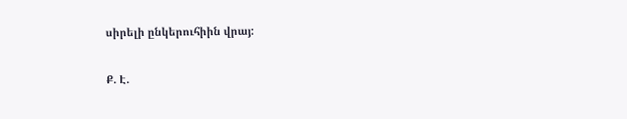սիրելի ընկերուհիին վրայ:

Ք. Է.